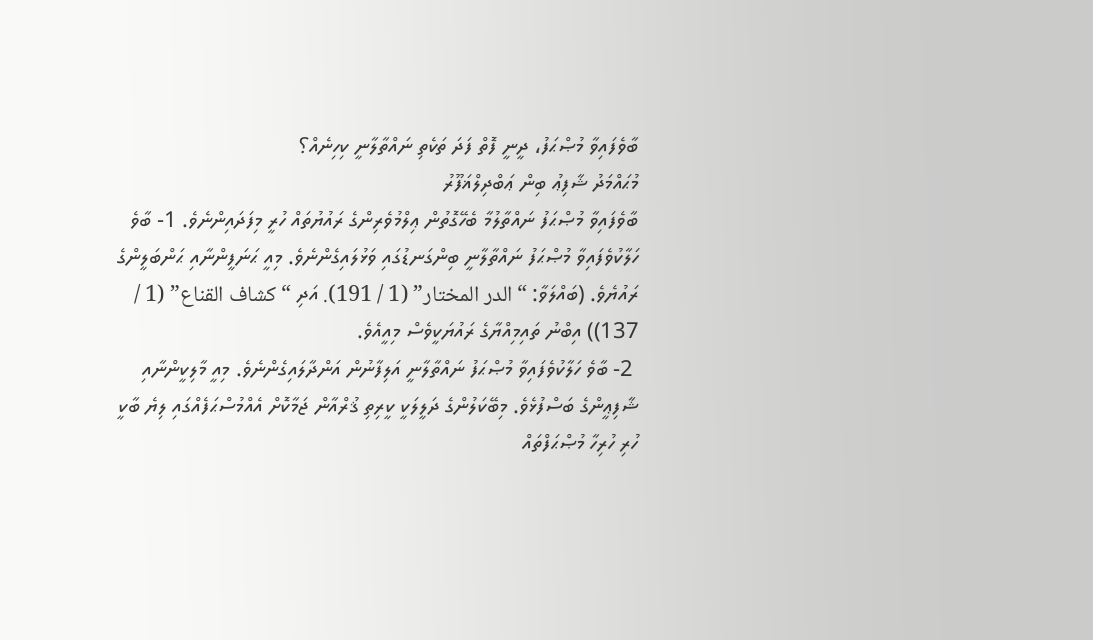ބާވެފައިވާ މުޞްޙަފު، ދީނީ ފޮތް ފަދަ ތަކެތި ނައްތާލާނީ ކިހިނެއް؟
މުޙައްމަދު ޝާފިޢު ބިން ޢަބްދިލްޣަފޫރު
ބާވެފައިވާ މުޞްޙަފު ނައްތާލުމާ ބެހޭގޮތުން ޢިލްމުވެރިންގެ ރައުޔުތައް ހުރީ މިފަދައިންނެވެ. 1- ބާވެ ހަލާކުވެފައިވާ މުޞްޙަފު ނައްތާލާނީ ބިންގަނޑުގައި ވަޅުލައިގެންނެވެ. މިއީ ޙަނަފީންނާއި ޙަންބަލީންގެ ރައުޔެވެ. (ބައްލަވާ: “الدر المختار” (1 / 191). އަދި “كشاف القناع” (1 / 137)) އިބްނު ތައިމިއްޔާގެ ރައުޔަކީވެސް މިއީއެވެ.
 2- ބާވެ ހަލާކުވެފައިވާ މުޞްޙަފު ނައްތާލާނީ އަލިފާނުން އަންދާލައިގެންނެވެ. މިއީ މާލިކީންނާއި ޝާފިޢީންގެ ބަސްފުޅެވެ. މިބޭކަލުންގެ ދަލީލަކީ ކީރިތި ޤުރްއާން ޖަމާކޮށް އެއްމުސްޙަފެއްގައި ލިޔެ ބާކީ ހުރި ހުރިހާ މުޞްޙަފްތައް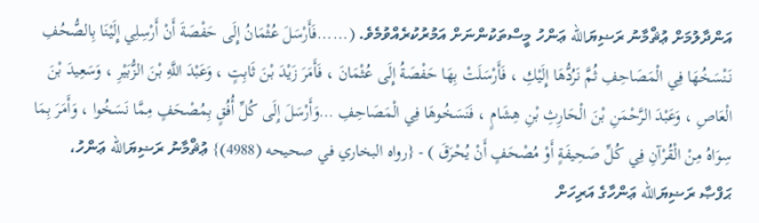އަންދާލުމަށް ޢުޘްމާނު ރަޟިޔަالله ޢަންހު މީސްތަކުންނަށް އަމުރުކުރެއްވުމެވެ. (......فَأَرْسَلَ عُثْمَانُ إِلَى حَفْصَةَ أَنْ أَرْسِلِي إِلَيْنَا بِالصُّحُفِ نَنْسَخُهَا فِي الْمَصَاحِفِ ثُمَّ نَرُدُّهَا إِلَيْكِ ، فَأَرْسَلَتْ بِهَا حَفْصَةُ إِلَى عُثْمَانَ ، فَأَمَرَ زَيْدَ بْنَ ثَابِتٍ ، وَعَبْدَ اللَّهِ بْنَ الزُّبَيْرِ ، وَسَعِيدَ بْنَ الْعَاصِ ، وَعَبْدَ الرَّحْمَنِ بْنَ الْحَارِثِ بْنِ هِشَامٍ ، فَنَسَخُوهَا فِي الْمَصَاحِفِ …وَأَرْسَلَ إِلَى كُلِّ أُفُقٍ بِمُصْحَفٍ مِمَّا نَسَخُوا ، وَأَمَرَ بِمَا سِوَاهُ مِنْ الْقُرْآنِ فِي كُلِّ صَحِيفَةٍ أَوْ مُصْحَفٍ أَنْ يُحْرَقَ ) - {رواه البخاري في صحيحه (4988)} ޢުޘްމާނު ރަޟިޔަالله ޢަންހު، ޙަފްޞާ ރަޟިޔަالله ޢަންހާގެ އަރިހަށް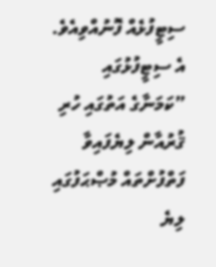ސިޓީފުޅެއް ފޮނުއްވިއެވެ. އެ ސިޓީފުޅުގައި ”ކަމަނާގެ އަތުގައި ހުރި ޤުރުއާން ލިޔެފައިވާ ފަތްފުށްތައް މުޞްޙަފުގައި ލިޔެ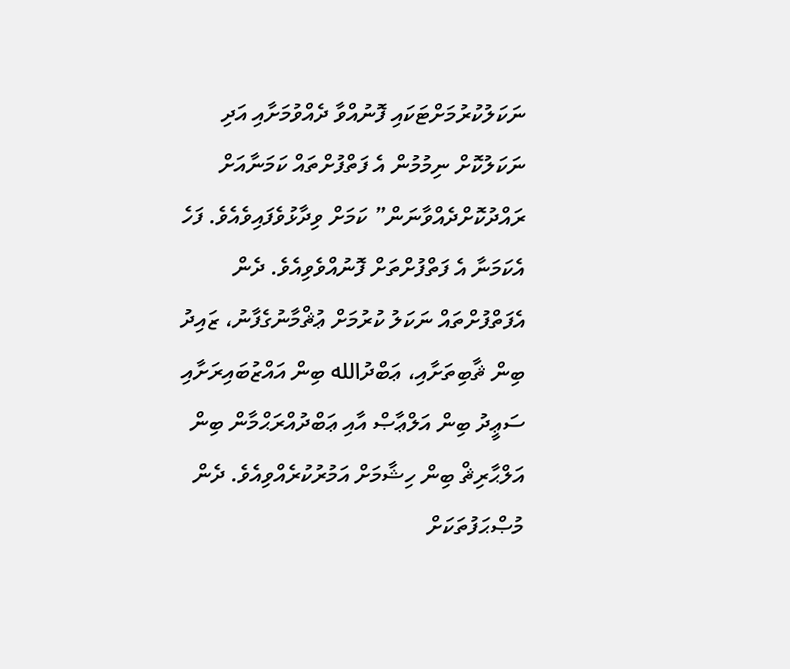ނަކަލުކުރުމަށްޓަކައި ފޮނުއްވާ ދެއްވުމަށާއި އަދި ނަކަލުކޮށް ނިމުމުން އެ ފަތްފުށްތައް ކަމަނާއަށް ރައްދުކޮށްދެއްވާނަން” ކަމަށް ވިދާޅުވެފައިވެއެވެ. ފަހެ އެކަމަނާ އެ ފަތްފުށްތަށް ފޮނުއްވެވިއެވެ. ދެން އެފަތްފުށްތައް ނަކަލު ކުރުމަށް ޢުޘްމާނުގެފާނު، ޒައިދު ބިން ޘާބިތަށާއި، ޢަބްދުالله ބިން އައްޒުބައިރަށާއި ސަޢީދު ބިން އަލްޢާޞް އާއި ޢަބްދުއްރަޙްމާން ބިން އަލްޙާރިޘް ބިން ހިޝާމަށް އަމުރުކުރެއްވިއެވެ. ދެން މުޞްޙަފުތަކަށް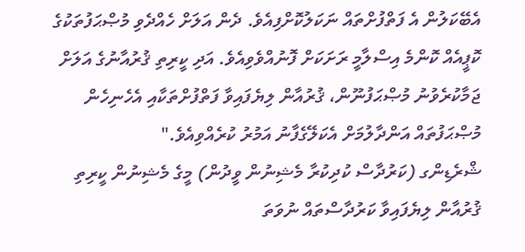އެބޭކަލުން އެ ފަތްފުށްތައް ނަކަލުކޮށްފިއެވެ. ދެން އަލަށް ހެއްދެވި މުޞްޙަފުތަކުގެ ކޮޕީއެއް ކޮންމެ އިސްލާމީ ރަށަކަށް ފޮނުއްވެވިއެވެ. އަދި ކީރިތި ޤުރުއާނުގެ އަލަށް ޖަމާކުރެވުނު މުޞްޙަފުނޫން، ޤުރުއާން ލިޔެފައިވާ ފަތްފުށްތަކާއި އެހެނިހެން މުޞްޙަފުތައް އަންދާލުމަށް އެކަލޭގެފާނު އަމުރު ކުރެއްވިއެވެ."
ޝްރެޑިންގ (ކަރުދާސް ކުދިކުރާ މެޝިނުން ވީދުން) މީގެ މެޝިނުން ކީރިތި ޤުރުއާން ލިޔެފައިވާ ކަރުދާސްތައް ނުވަތަ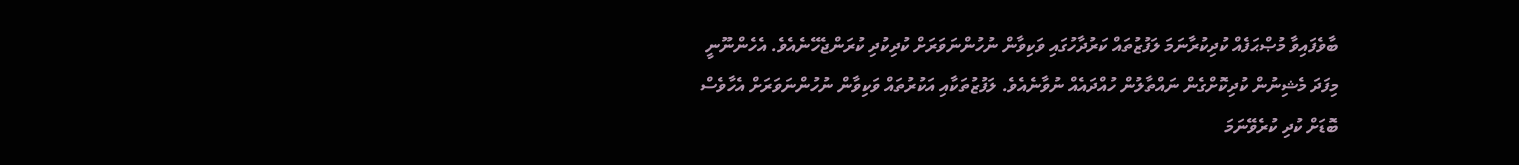ބާވެފައިވާ މުޞްޙަފެއް ކުދިކުރާނަމަ ލަފުޒުތައް ކަރުދާހުގައި ވަކިވާން ނުހުންނަވަރަށް ކުދިކުދި ކުރަންޖެހޭނެއެވެ. އެހެންނޫނީ މިފަދަ މެޝިނުން ކުދިކޮށްގެން ނައްތާލުން ހުއްދައެއް ނުވާނެއެވެ. ލަފުޒުތަކާއި އަކުރުތައް ވަކިވާން ނުހުންނަވަރަށް އެހާވެސް ބޮޑަށް ކުދި ކުރެވޭނަމަ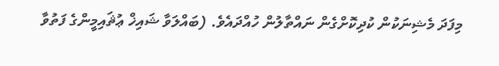މިފަދަ މެޝިނަކުން ކުދިކޮށްގެން ނައްތާލުން ހުއްދައެވެ. (ބައްލަވާ ޝައިޚް ޢުޘައިމީންގެ ފަތުވާ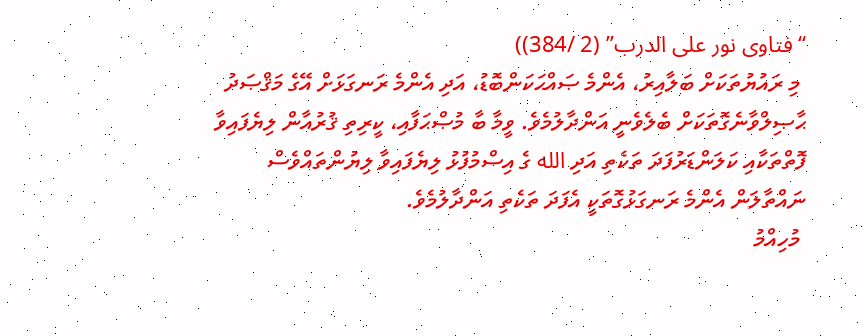“فتاوى نور على الدرب” (2 /384))
 މި ރައުޔުތަކަށް ބަލާއިރު، އެންމެ ޞައްޙަކަންބޮޑު، އަދި އެންމެ ރަނގަޅަށް އޭގެ މަޤްޞަދު ޙާޞިލްވާނެގޮތަކަށް ބެލެވެނީ އަންދާލުމެވެ. ވީމާ ބާ މުޞްޙަފާއި، ކީރިތި ޤުރުއާން ލިޔެފައިވާ ފޮތްތަކާއި ކަލަންޑަރުފަދަ ތަކެތި އަދި الله ގެ އިސްމުފުޅު ލިޔެފައިވާ ލިޔުންތައްވެސް ނައްތާލަން އެންމެ ރަނގަޅުގޮތަކީ އެފަދަ ތަކެތި އަންދާލުމެވެ.
 މުހިއްމު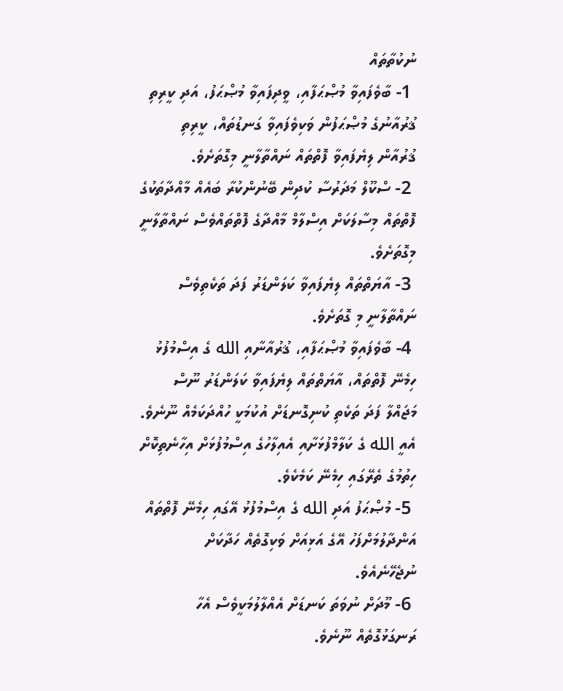ނުކުތާތައް
 1- ބާވެފައިވާ މުޞްޙަފާއި، ވީދިފައިވާ މުޞްޙަފު، އަދި ކީރިތި ޤުރުއާނުގެ މުޞްޙަފުން ވަކިވެފައިވާ ގަނޑުތައް، ކީރިތި ޤުރުއާން ލިޔެފައިވާ ފޮތްތައް ނައްތާލާނީ މިގޮތަށެވެ.
 2- ސްކޫލް މަދަރުސާ ކުދިން ބޭނުންކުރާ ބައެއް މާއްދާތަކުގެ ފޮތްތައް މިސާލަކަށް އިސްލާމް މާއްދާގެ ފޮތްތައްވެސް ނައްތާލާނީ މިގޮތަށެވެ.
 3- އާޔަތްތައް ލިޔެފައިވާ ކަލަންޑަރު ފަދަ ތަކެތިވެސް ނައްތާލާނީ މި ގޮތަށެވެ.
 4- ބާވެފައިވާ މުޞްޙަފާއި، ޤުރުއާނާއި الله ގެ އިސްމުފުޅު ހިމެނޭ ފޮތްތައް، އާޔަތްތައް ލިޔެފައިވާ ކަލަންޑަރު ނޫސް މަޖައްލާ ފަދަ ތަކެތި ކުނިގޮނޑަށް އުކުމަކީ ހުއްދަކަމެއް ނޫނެވެ. އެއީ الله ގެ ކަލާމްފުޅަށާއި އެއިލާހުގެ އިސްމުފުޅަށް އިހާނެތިކޮށް ހިތުމުގެ ތެރޭގައި ހިމެނޭ ކަމެކެވެ.
 5- މުޞްޙަފު އަދި الله ގެ އިސްމުފުޅު އޭގައި ހިމެނޭ ފޮތްތައް އަންދާލުމަށްފަހު އޭގެ އަޅިއަށް ވަކިގޮތެއް ހަދާކަށް ނުޖެހޭނެއެވެ.
 6- މޫދަށް ނުވަތަ ކަނޑަށް އެއްލާލުމަކީވެސް އެހާ ރަނގަޅުގޮތެއް ނޫނެވެ.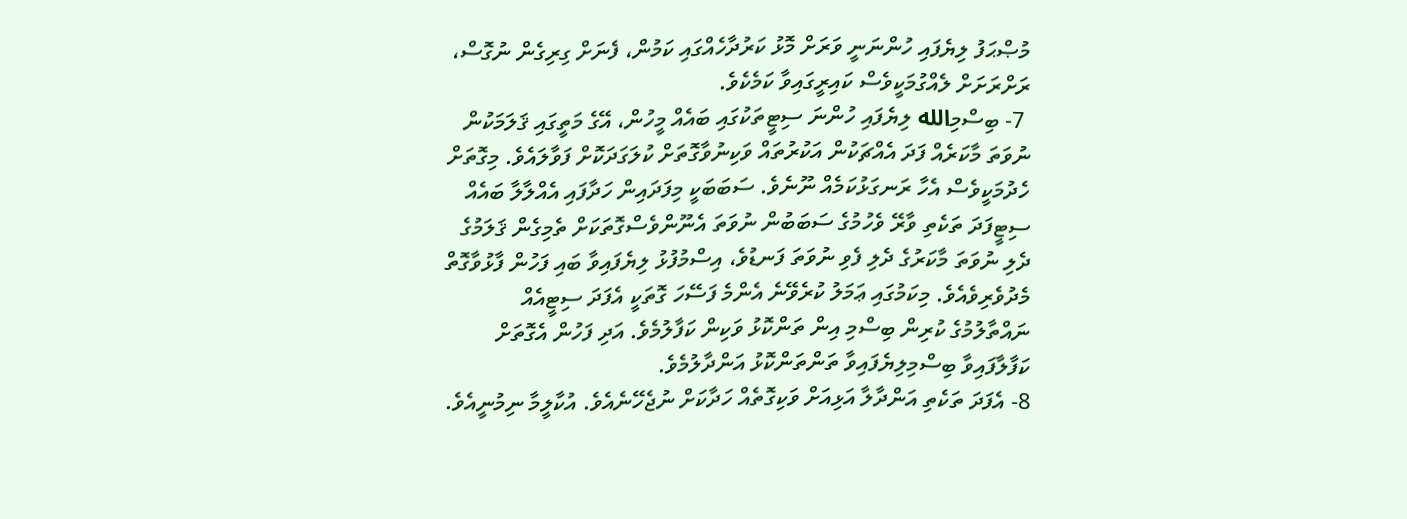މުޞްޙަފު ލިޔެފައި ހުންނަނީ ވަރަށް މޮޅު ކަރުދާހެއްގައި ކަމުން، ފެނަށް ގިރިގެން ނުގޮސް، ރަށްރަށަށް ލެއްގުމަކީވެސް ކައިރީގައިވާ ކަމެކެވެ.
 7- ބިސްމިالله ލިޔެފައި ހުންނަ ސިޓީތަކުގައި ބައެއް މީހުން، އޭގެ މަތީގައި ޤަލަމަކުން ނުވަތަ މާކަރެއް ފަދަ އެއްޗަކުން އަކުރުތައް ވަކިނުވާގޮތަށް ކުލަގަދަކޮށް ފަވާލައެވެ. މިގޮތަށް ހެދުމަކީވެސް އެހާ ރަނގަޅުކަމެއް ނޫނެވެ. ސަބަބަކީ މިފަދައިން ހަދާފައި އެއްލާލާ ބައެއް ސިޓީފަދަ ތަކެތި ވާރޭ ވެހުމުގެ ސަބަބުން ނުވަތަ އެނޫންވެސްގޮތަކަށް ތެމިގެން ޤަލަމުގެ ދެލި ނުވަތަ މާކަރުގެ ދެލި ފެވި ނުވަތަ ފަނޑުވެ، އިސްމުފުޅު ލިޔެފައިވާ ބައި ފަހުން ފާޅުވާގޮތް މެދުވެރިވެއެވެ. މިކަމުގައި ޢަމަލު ކުރެވޭނެ އެންމެ ފަސޭހަ ގޮތަކީ އެފަދަ ސިޓީއެއް ނައްތާލުމުގެ ކުރިން ބިސްމި އިން ތަންކޮޅު ވަކިން ކަފާލުމެވެ. އަދި ފަހުން އެގޮތަށް ކަފާލާފައިވާ ބިސްމިލިޔެފައިވާ ތަންތަންކޮޅު އަންދާލުމެވެ.
8- އެފަދަ ތަކެތި އަންދާލާ އަޅިއަށް ވަކިގޮތެއް ހަދާކަށް ނުޖެހޭނެއެވެ. އުކާލީމާ ނިމުނީއެވެ.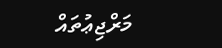މަރްޖިޢުތައް